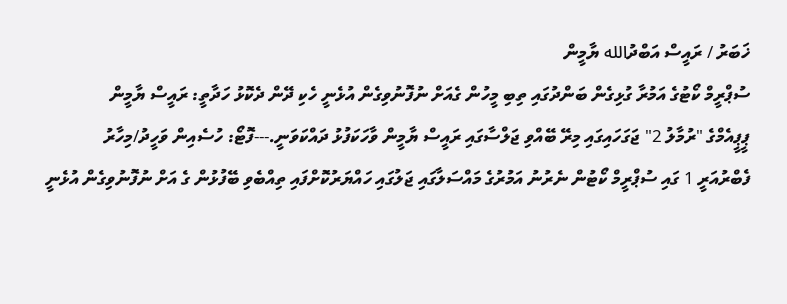ޚަބަރު / ރައީސް އަބްދުالله ޔާމީން
ސުޕްރީމް ކޯޓުގެ އަމުރާ ގުޅިގެން ބަންދުގައި ތިބި މީހުން ގެއަށް ނުފޮނުވިގެން އުޅެނީ ހެކި ދޭން ދެކޮޅު ހަދާތީ: ރައީސް ޔާމީން
ޕީޕީއެމްގެ "ރުމާލު 2" ޖަގަހައިގައި މިރޭ ބޭއްވި ޖަލްސާގައި ރައީސް ޔާމީން ވާހަކަފުޅު ދައްކަވަނީ.---ފޮޓޯ: ހުސެއިން ވަހީދު/މިހާރު
ފެބްރުއަރީ 1 ގައި ސުޕްރީމް ކޯޓުން ނެރުނު އަމުރުގެ މައްސަލާގައި ޖަލުގައި ހައްޔަރުކޮށްފައި ތިއްބެވި ބޭފުޅުން ގެ އަށް ނުފޮނުވިގެން އުޅެނީ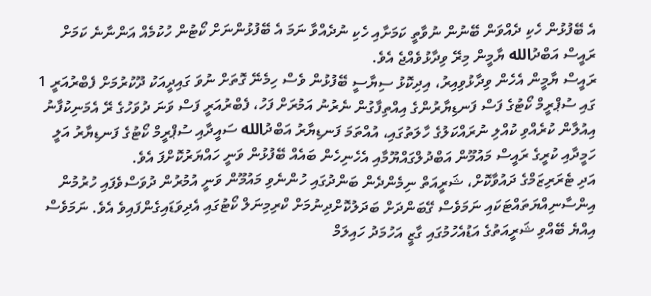އެ ބޭފުޅުން ހެކި ދެއްވަން ބޭނުން ނުވާތީ ކަމަށާއި ހެކި ނުދެއްވާ ނަމަ އެ ބޭފުޅުންނަށް ކޯޓުން ހުކުމެއް އަންނާނެ ކަމަށް ރައީސް އަބްދުالله ޔާމީން މިރޭ ވިދާޅުވެއްޖެ އެވެ.
ރައީސް ޔާމީން އެހެން ވިދާޅުވިއިރު، އިދިކޮޅު ސިޔާސީ ބޭފުޅުން ވެސް ހިމެނޭ ގޮތަށް ނުވަ ގައިދީއަކު ދޫކުރުމަށް ފެބްރުއަރީ 1 ގައި ސުޕްރީމް ކޯޓުގެ ފަސް ފަނޑިޔާރުންގެ އިއްތިފާގުން ނެރުނު އަމުރަށް ފަހު، ފެބްރުއަރީ ފަސް ވަނަ ދުވަހުގެ ރޭ އެމަނިކުފާނު އިއުލާން ކުރެއްވި ކުއްލި ނުރައްކަލުގެ ހާލަތުގައި، އުއްތަމަ ފަނޑިޔާރު އަބްދުالله ސައީދާއި ސުޕްރީމް ކޯޓުގެ ފަނޑިޔާރު އަލީ ހަމީދާއި ކުރީގެ ރައީސް މައުމޫން އަބްދުލްގައްޔޫމާއި އެހެނިހެން ބައެއް ބޭފުޅުން ވަނީ ހައްޔަރުކޮށްފަ އެވެ.
އަދި ޓެރަރިޒަމްގެ ދައުވާކޮށް، ޝަރީއަތް ނިމެންދެން ބަންދުގައި ހުންނެވި މައުމޫން ވަނީ އުމުރުން ދުވަސްވެފައި ހުރުމުން އިންސާނިއްޔަތައްޓަކައި ނަމަވެސް ގޭބަންދަށް ބަދަލުކޮށްދިނުމަށް ކްރިމިނަލް ކޯޓުގައި އެދިވަޑައިގެންފައިވެ އެވެ. ނަމަވެސް އިއްޔެ ބޭއްވި ޝަރީއަތުގެ އަޑުއެހުމުގައި ގާޒީ އަހުމަދު ހައިލަމް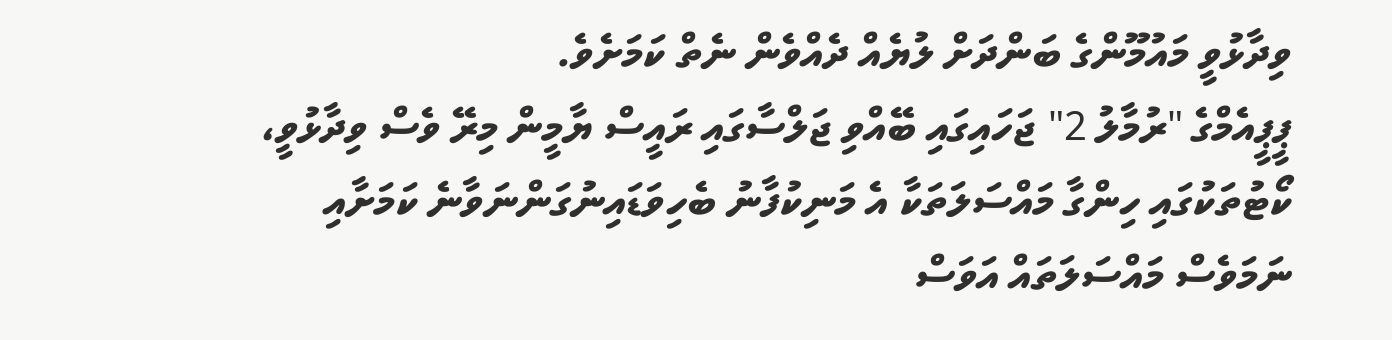ވިދާޅުވީ މައުމޫންގެ ބަންދަށް ލުޔެއް ދެއްވެން ނެތް ކަމަށެވެ.
ޕީޕީއެމްގެ "ރުމާލު 2" ޖަހައިގައި ބޭއްވި ޖަލްސާގައި ރައީސް ޔާމީން މިރޭ ވެސް ވިދާޅުވީ، ކޯޓުތަކުގައި ހިންގާ މައްސަލަތަކާ އެ މަނިކުފާނު ބެހިވަޑައިނުގަންނަވާނެ ކަމަށާއި ނަމަވެސް މައްސަލަތައް އަވަސް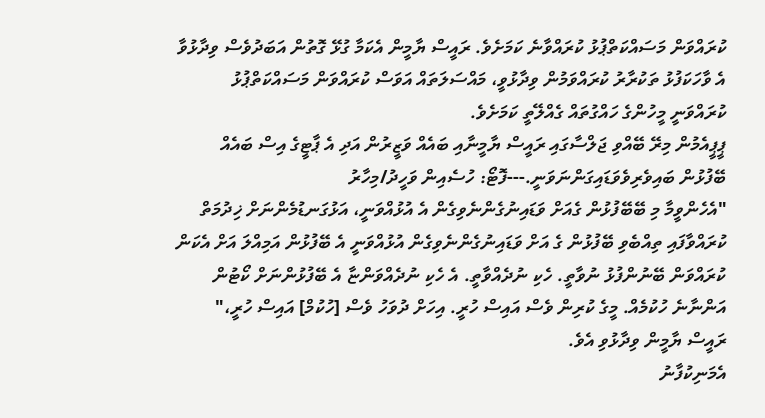ކުރައްވަން މަސައްކަތްޕުޅު ކުރައްވާނެ ކަމަށެވެ. ރައީސް ޔާމީން އެކަމާ ގުޅޭ ގޮތުން އަބަދުވެސް ވިދާޅުވާ އެ ވާހަކަފުޅު ތަކުރާރު ކުރައްވަމުން ވިދާޅުވީ، މައްސަލަތައް އަވަސް ކުރައްވަން މަސައްކަތްޕުޅު ކުރައްވަނީ މީހުންގެ ހައްގުތައް ގެއްލޭތީ ކަމަށެވެ.
ޕީޕީއެމުން މިރޭ ބޭއްވި ޖަލްސާގައި ރައީސް ޔާމީނާއި ބައެއް ވަޒީރުން އަދި އެ ޕާޓީގެ އިސް ބައެއް ބޭފުޅުން ބައިވެރިވެވަޑައިގަންނަވަނީ.---ފޮޓޯ: ހުސެއިން ވަހީދު/މިހާރު
"އެހެންވީމާ މި ބޭބޭފުޅުން ގެއަށް ވަޑައިނުގެންނެވިގެން އެ އުޅުއްވަނީ، އަޅުގަނޑުމެންނަށް ޚިދުމަތް ކުރައްވާފައި ތިއްބެވި ބޭފުޅުން ގެ އަށް ވަޑައިނުގެންނެވިގެން އުޅުއްވަނީ އެ ބޭފުޅުން އަމިއްލަ އަށް އެކަން ކުރައްވަން ބޭނުންފުޅު ނުވާތީ. ހެކި ނުދެއްވާތީ. އެ ހެކި ނުދެއްވަންޏާ އެ ބޭފުޅުންނަށް ކޯޓުން އަންނާނެ ހުކުމެއް. މީގެ ކުރިން ވެސް އައިސް ހުރީ. އިހަށް ދުވަހު ވެސް [ހުކުމް] އައިސް ހުރީ،" ރައީސް ޔާމީން ވިދާޅުވި އެވެ.
އެމަނިކުފާނު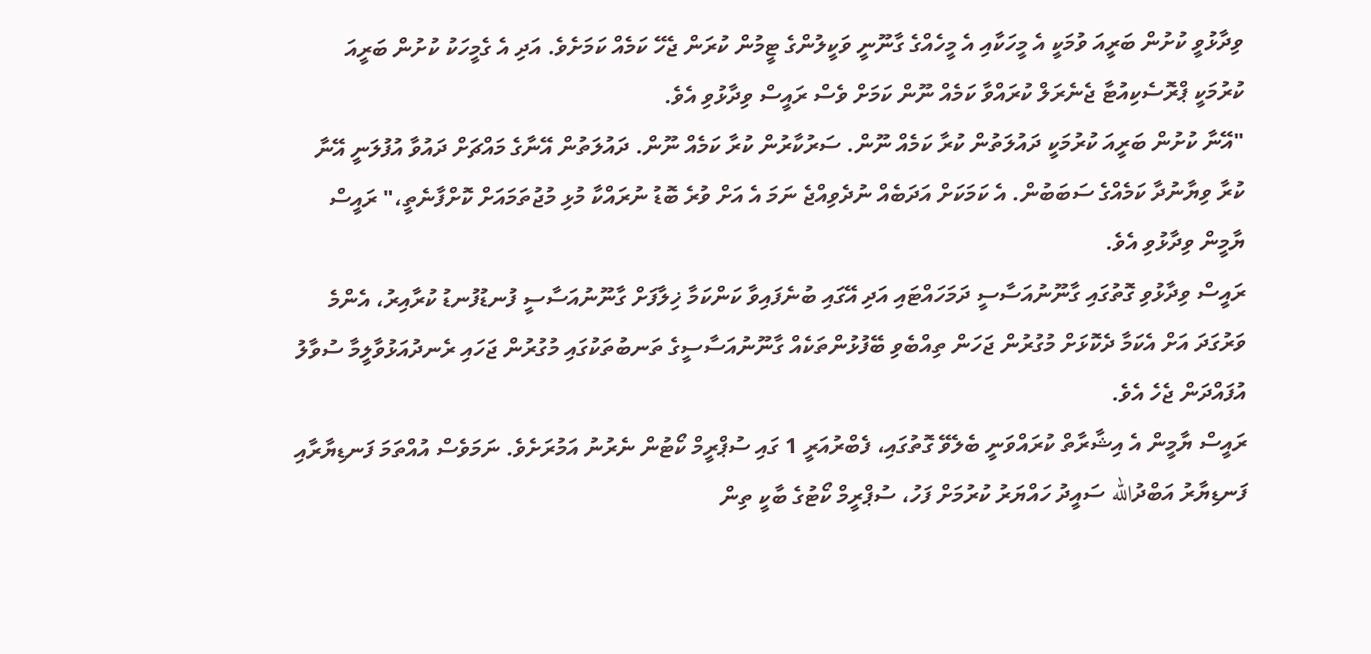ވިދާޅުވީ ކުށުން ބަރީއަ ވުމަކީ އެ މީހަކާއި އެ މީހެއްގެ ގާނޫނީ ވަކީލުންގެ ޓީމުން ކުރަން ޖެހޭ ކަމެއް ކަމަށެވެ. އަދި އެ ގެމީހަކު ކުށުން ބަރީއަ ކުރުމަކީ ޕްރޮސެކިއުޓާ ޖެނެރަލް ކުރައްވާ ކަމެއް ނޫން ކަމަށް ވެސް ރައީސް ވިދާޅުވި އެވެ.
"އޭނާ ކުށުން ބަރީއަ ކުރުމަކީ ދައުލަތުން ކުރާ ކަމެއް ނޫން. ސަރުކާރުން ކުރާ ކަމެއް ނޫން. ދައުލަތުން އޭނާގެ މައްޗަށް ދައުވާ އުފުލަނީ އޭނާ ކުރާ ވިޔާނުދާ ކަމެއްގެ ސަބަބުން. އެ ކަމަކަށް އަދަބެއް ނުދެވިއްޖެ ނަމަ އެ އަށް ވުރެ ބޮޑު ނުރައްކާ މުޅި މުޖުތަމައަށް ކޮށްފާނެތީ،" ރައީސް ޔާމީން ވިދާޅުވި އެވެ.
ރައީސް ވިދާޅުވި ގޮތުގައި ގާނޫނުއަސާސީ ދަމަހައްޓައި އަދި އޭގައި ބުނެފައިވާ ކަންކަމާ ޚިލާފަށް ގާނޫނުއަސާސީ ފުނޑުފުނޑު ކުރާއިރު، އެންމެ ވަރުގަދަ އަށް އެކަމާ ދެކޮޅަށް މުގުރުން ޖަހަން ތިއްބެވި ބޭފުޅުންތަކެއް ގާނޫނުއަސާސީގެ ތަނބުތަކުގައި މުގުރުން ޖަހައި ރެނދުއަޅުވާލީމާ ސުވާލު އުފައްދަން ޖެހެ އެވެ.
ރައީސް ޔާމީން އެ އިޝާރާތް ކުރައްވަނީ ބެލެވޭ ގޮތުގައި، ފެބްރުއަރީ 1 ގައި ސުޕްރީމް ކޯޓުން ނެރުނު އަމުރަށެވެ. ނަމަވެސް އުއްތަމަ ފަނޑިޔާރާއި ފަނޑިޔާރު އަބްދުالله ސައީދު ހައްޔަރު ކުރުމަށް ފަހު، ސުޕްރީމް ކޯޓުގެ ބާކީ ތިން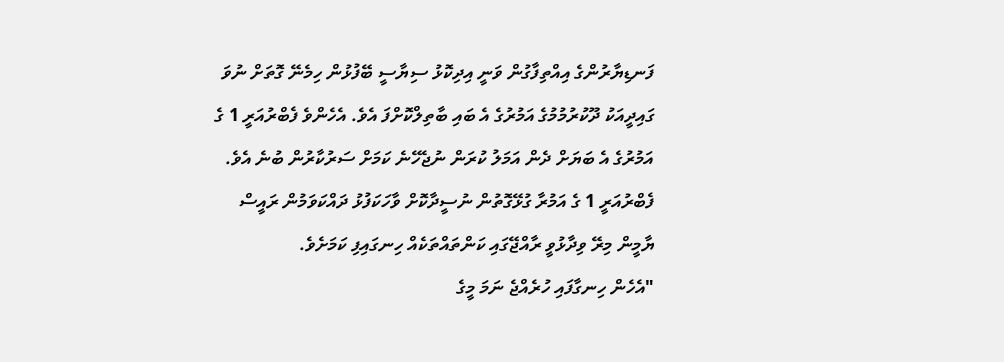ފަނޑިޔާރުންގެ އިއްތިފާގުން ވަނީ އިދިކޮޅު ސިޔާސީ ބޭފުޅުން ހިމެނޭ ގޮތަށް ނުވަ ގައިދީއަކު ދޫކުރުމުމުގެ އަމުރުގެ އެ ބައި ބާތިލްކޮށްފަ އެވެ. އެހެންވެ ފެބްރުއަރީ 1 ގެ އަމުރުގެ އެ ބަޔަށް ދެން އަމަލު ކުރަން ނުޖެހޭނެ ކަމަށް ސަރުކާރުން ބުނެ އެވެ.
ފެބްރުއަރީ 1 ގެ އަމުރާ ގުޅޭގޮތުން ނުސީދާކޮށް ވާހަކަފުޅު ދައްކަވަމުން ރައީސް ޔާމީން މިރޭ ވިދާޅުވީ ރާއްޖޭގައި ކަންތައްތަކެއް ހިނގައިފި ކަމަށެވެ.
"އެހެން ހިނގާފައި ހުރެއްޖެ ނަމަ މީގެ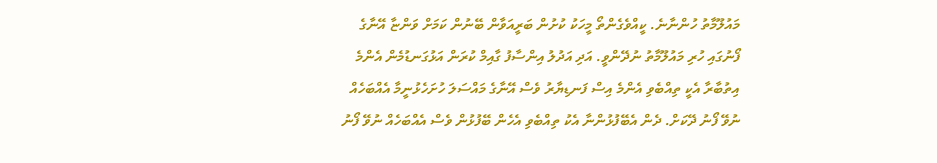މައުލޫމާތު ހުންނާނެ. ކީއްވެގެންތޯ މީހަކު ކުށުން ބަރީއަވާން ބޭނުން ކަމަށް ވަންޏާ އޭނާގެ ފޯނުގައި ހުރި މައުލޫމާތު ނުދޭންވީ. އަދި އަދުލު އިންސާފު ގާއިމް ކުރަން އަޅުގަނޑުމެން އެންމެ އިތުބާރާ އެކީ ތިއްބެވި އެންމެ އިސް ފަނޑިޔާރު ވެސް އޭނާގެ މައްސަލަ ހުށަހެޅުނީމާ އެއްބަހެއް ނުވޭ ފޯނު ދޭކަށް. ދެން އެބޭފުޅުންނާ އެކު ތިއްބެވި އެހެން ބޭފުޅުން ވެސް އެއްބަހެއް ނުވޭ ފޯނު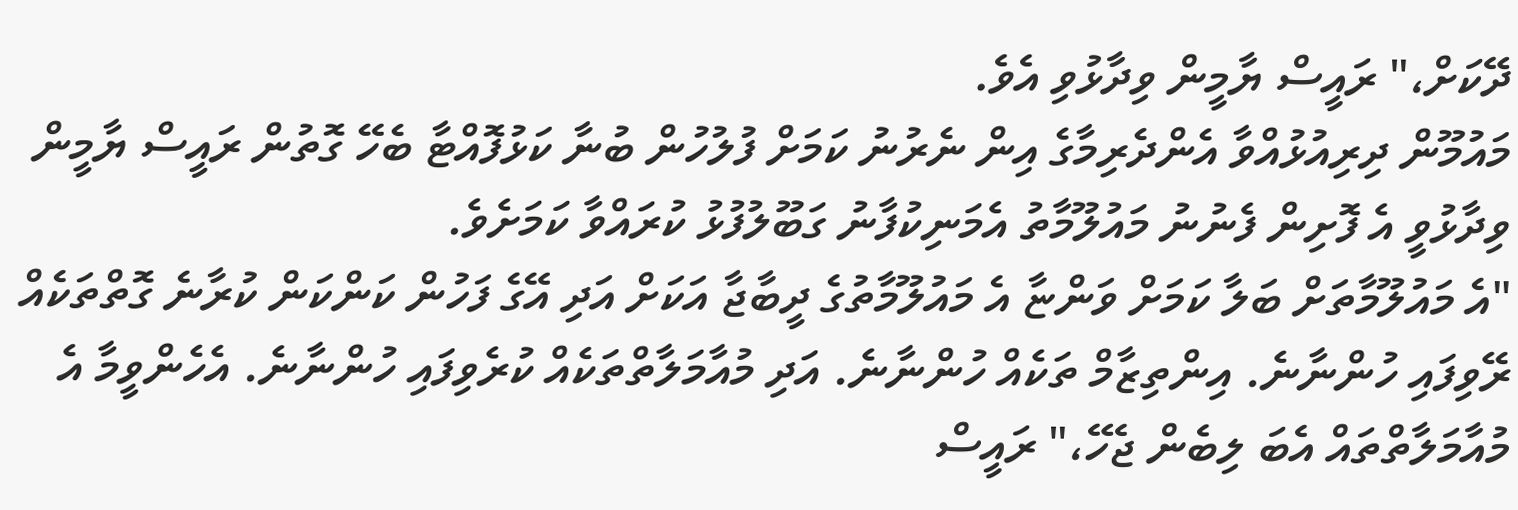ދޭކަށް،" ރައީސް ޔާމީން ވިދާޅުވި އެވެ.
މައުމޫން ދިރިއުޅުއްވާ އެންދެރިމާގެ އިން ނެރުނު ކަމަށް ފުލުހުން ބުނާ ކަޅުފޮއްޓާ ބެހޭ ގޮތުން ރައީސް ޔާމީން ވިދާޅުވީ އެ ފޮށިން ފެނުނު މައުލޫމާތު އެމަނިކުފާނު ގަބޫލުފުޅު ކުރައްވާ ކަމަށެވެ.
"އެ މައުލޫމާތަށް ބަލާ ކަމަށް ވަންޏާ އެ މައުލޫމާތުގެ ދީބާޖާ އަކަށް އަދި އޭގެ ފަހުން ކަންކަން ކުރާނެ ގޮތްތަކެއް ރޭވިފައި ހުންނާނެ. އިންތިޒާމް ތަކެއް ހުންނާނެ. އަދި މުއާމަލާތްތަކެއް ކުރެވިފައި ހުންނާނެ. އެހެންވީމާ އެ މުއާމަލާތްތައް އެބަ ލިބެން ޖެހޭ،" ރައީސް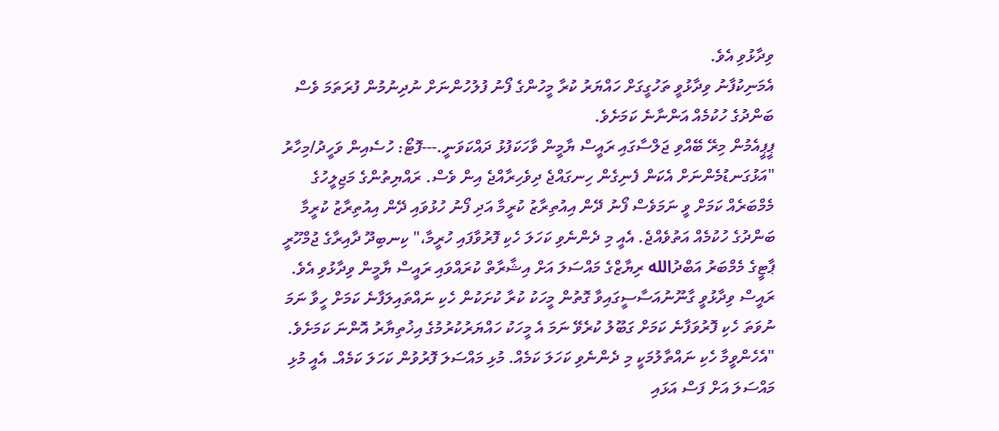ވިދާޅުވި އެވެ.
އެމަނިކުފާނު ވިދާޅުވީ ތަހުގީގަށް ހައްޔަރު ކުރާ މީހުންގެ ފޯނު ފުލުހުންނަށް ނުދިނުމުން ފުރަތަމަ ވެސް ބަންދުގެ ހުކުމެއް އަންނާނެ ކަމަށެވެ.
ޕީޕީއެމުން މިރޭ ބޭއްވި ޖަލްސާގައި ރައީސް ޔާމީން ވާހަކަފުޅު ދައްކަވަނީ.---ފޮޓޯ: ހުސެއިން ވަހީދު/މިހާރު
"އަޅުގަނޑުމެންނަށް އެކަން ފެނިގެން ހިނގައްޖެ ދިވެހިރާއްޖެ އިން ވެސް. ރައްޔިތުންގެ މަޖިލީހުގެ މެމްބަރެއް ކަމަށް ވީ ނަމަވެސް ފޯނު ދޭން އިއުތިރާޒު ކުރީމާ އަދި ފޯނު ހުޅުވައި ދޭން އިއުތިރާޒު ކުރީމާ ބަންދުގެ ހުކުމެއް އަތުވެއްޖެ. އެއީ މި ދެންނެވި ކަހަލަ ހެކި ފޮރުވާފައި ހުރީމާ،" ކިނބިދޫ ދާއިރާގެ ޖުމްހޫރީ ޕާޓީގެ މެމްބަރު އަބްދުالله ރިޔާޒްގެ މައްސަލަ އަށް އިޝާރާތް ކުރައްވައި ރައީސް ޔާމީން ވިދާޅުވި އެވެ.
ރައީސް ވިދާޅުވީ ގާނޫނުއަސާސީގައިވާ ގޮތުން މީހަކު ކުރާ ކުށަކުން ހެކި ނައްތައިލަފާނެ ކަމަށް ހީވާ ނަމަ ނުވަތަ ހެކި ފޮރުވަފާނެ ކަމަށް ގަބޫލު ކުރެވޭ ނަމަ އެ މީހަކު ހައްޔަރުކުރުމުގެ އިޚުތިޔާރު އޮންނަ ކަމަށެވެ.
"އެހެންވީމާ ހެކި ނައްތާލުމަކީ މި ދެންނެވި ކަހަލަ ކަމެއް. މުޅި މައްސަލަ ފޮރުވުން ކަހަލަ ކަމެއް. އެއީ މުޅި މައްސަލަ އަށް ފަސް އަޅައި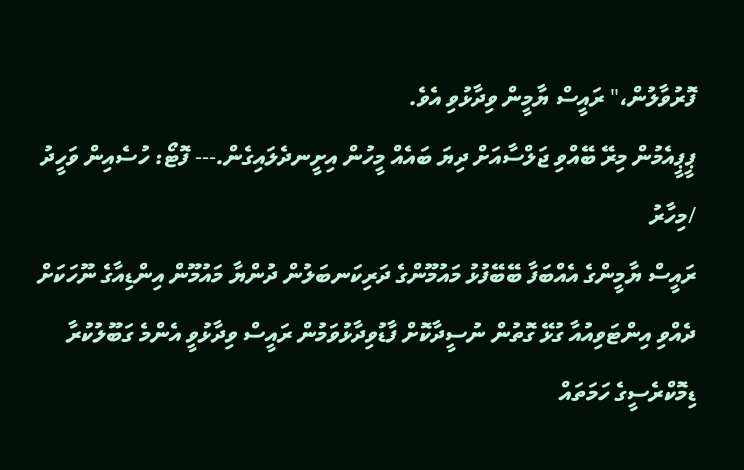ފޮރުވާލުން،" ރައީސް ޔާމީން ވިދާޅުވި އެވެ.
ޕީޕީއެމުން މިރޭ ބޭއްވި ޖަލްސާއަށް ދިޔަ ބައެއް މީހުން އިށީނދެލައިގެން.--- ފޮޓޯ: ހުސެއިން ވަހީދު /މިހާރު
ރައީސް ޔާމީންގެ އެއްބަފާ ބޭބޭފުޅު މައުމޫންގެ ދަރިކަނބަލުން ދުންޔާ މައުމޫން އިންޑިއާގެ ނޫހަކަށް ދެއްވި އިންޓަވިއުއާ ގުޅޭ ގޮތުން ނުސީދާކޮށް ފާޑުވިދާޅުވަމުން ރައީސް ވިދާޅުވީ އެންމެ ގަބޫލުކުރާ ޑިމޮކްރެސީގެ ހަމަތައް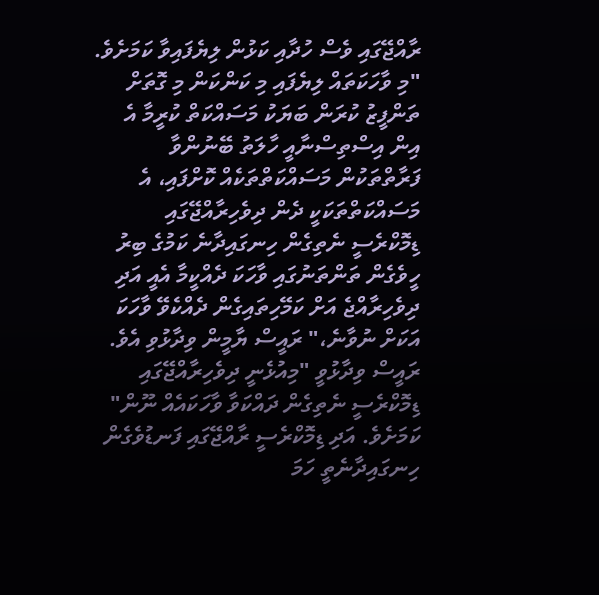ރާއްޖޭގައި ވެސް ހުދާއި ކަޅުން ލިޔެފައިވާ ކަމަށެވެ.
"މި ވާހަކަތައް ލިޔެފައި މި ކަންކަން މި ގޮތަށް ތަންފީޒު ކުރަން ބަޔަކު މަސައްކަތް ކުރީމާ އެ އިން އިސްތިސްނާއީ ހާލަތު ބޭނުންވާ ފަރާތްތަކުން މަސައްކަތްތަކެއް ކޮށްފައި، އެ މަސައްކަތްތަކަކީ ދެން ދިވެހިރާއްޖޭގައި ޑިމޮކްރެސީ ނެތިގެން ހިނގައިދާނެ ކަމުގެ ބިރު ހީވެގެން ތަންތަނުގައި ވާހަކަ ދެއްކީމާ އެއީ އަދި ދިވެހިރާއްޖެ އަށް ކަމޭހިތައިގެން ދެއްކެވޭ ވާހަކަ އަކަށް ނުވާނެ،" ރައީސް ޔާމީން ވިދާޅުވި އެވެ.
ރައީސް ވިދާޅުވީ "މިއުޅެނީ ދިވެހިރާއްޖޭގައި ޑިމޮކްރެސީ ނެތިގެން ދައްކަވާ ވާހަކައެއް ނޫން" ކަމަށެވެ. އަދި ޑިމޮކްރެސީ ރާއްޖޭގައި ފަނޑުވެގެން ހިނގައިދާނެތީ ހަމަ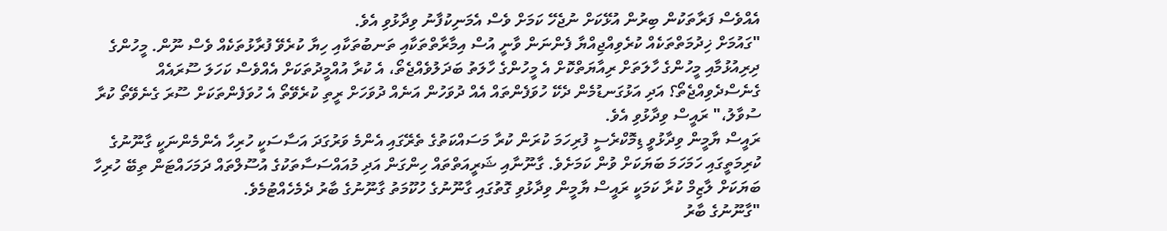އެއްވެސް ފަރާތަކުން ބިރުން އުޅޭކަށް ނުޖެހޭ ކަމަށް ވެސް އެމަނިކުފާނު ވިދާޅުވި އެވެ.
"ގައުމަށް ޚިދުމަތްތަކެއް ކުރެވިއްޖިއްޔާ ފެންނަން ވާނީ އުސް އިމާރާތްތަކާއި ތަނބުތަކާއި ހިޔާ ކުރެވޭ ފުރާޅުތަކެއް ވެސް ނޫން. މީހުންގެ ދިރިއުޅުމާއި މީހުންގެ ހާލަތަށް ރިއާޔަތްކޮށް އެ މީހުންގެ ހާލަތު ބަދަލުވެއްޖެތޯ، އެ ކުރާ އުއްމީދުތަކަށް އެއްވެސް ކަހަލަ ސޫރައެއް ގެނެސްދެވިއްޖެތޯ؟ އަދި އަޅުގަނޑުމެން ދެކޭ ހުވަފެންތައް އެއް ދުވަހުން އަނެއް ދުވަހަށް ރީތި ކުރެވޭތޯ އެ ހުވަފެންތަކަށް ސޫރަ ގެނެވޭތޯ ކުރާ ސުވާލު،" ރައީސް ވިދާޅުވި އެވެ.
ރައީސް ޔާމީން ވިދާޅުވީ ޑިމޮކްރެސީ ފުރިހަމަ ކުރަން ކުރާ މަސައްކަތުގެ ތެރޭގައި އެންމެ ވަރުގަދަ އަސާސަކީ ހުރިހާ އެންމެންނަކީ ގާނޫނުގެ ކުރިމަތީގައި ހަމަހަމަ ބަޔަކަށް ވުން ކަމަށެވެ. ގާނޫނާއި ޝަރީއަތްތައް ހިންގަން އަދި މުއައްސަސާތަކުގެ އުސޫލްތައް ދަމަހައްޓަން ތިބޭ ހުރިހާ ބަޔަކަށް ލާޒިމް ކުރާ ކަމަކީ ރައީސް ޔާމީން ވިދާޅުވި ގޮތުގައި ގާނޫނުގެ ހުކޫމަތު ގާނޫނުގެ ބާރު ދެމެހެއްޓުމެވެ.
"ގާނޫނުގެ ބާރު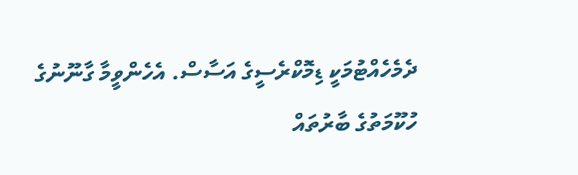ދެމެހެއްޓުމަކީ ޑިމޮކްރެސީގެ އަސާސް. އެހެންވީމާ ގާނޫނުގެ ހުކޫމަތުގެ ބާރުތައް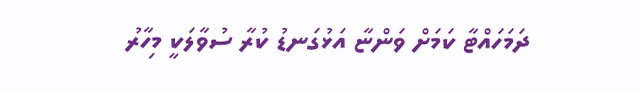ދަމަހައްޓާ ކަމަށް ވަންޏާ އަޅުގަނޑު ކުރާ ސުވާލަކީ މިހާރު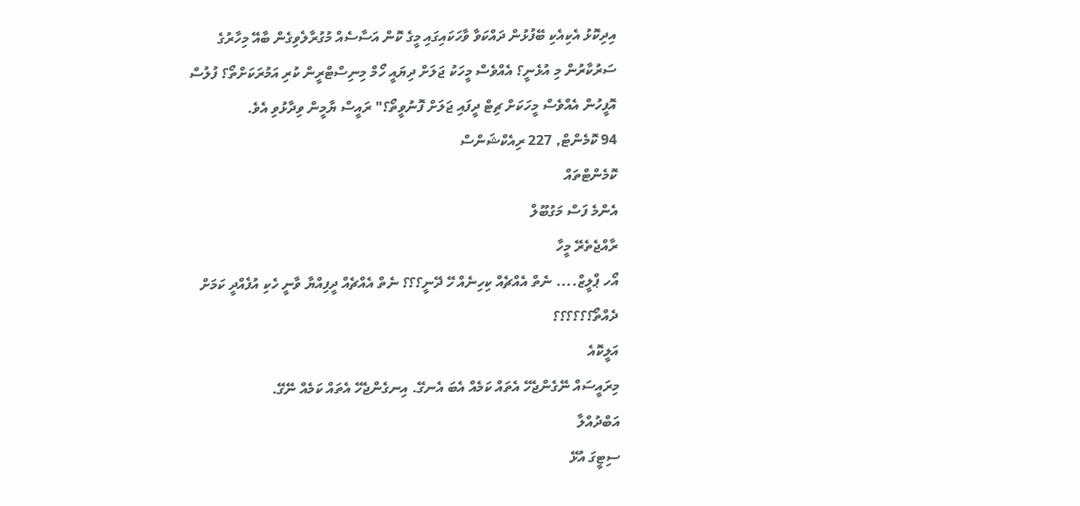އިދިކޮޅު އެކިއެކި ބޭފުޅުން ދައްކަވާ ވާހަކައިގައި މީގެ ކޮން އަސާސެއް މުގުރާލެވިގެން ބާއޭ މިހާރުގެ ސަރުކާރުން މި އުޅެނީ؟ އެއްވެސް މީހަކު ޖަލަށް ދިޔައީ ހޯމް މިނިސްޓްރީން ކުރި އަމުރަކަށްތޯ؟ ފުލުސް އޮފީހުން އެއްވެސް މީހަކަށް ޗިޓް ދީފައި ޖަލަށް ފޮނުވީތޯ؟" ރައީސް ޔާމީން ވިދާޅުވި އެވެ.
94 ކޮމެންޓް, 227 ރިއެކްޝަންސް
ކޮމެންޓްތައް
އެންމެ ފަސް މަގުބޫލް
ރާއްޖެތެރޭ މީހާ
އޯހ ޕްލީޒް.... ނެތް އެއްޗެއް ކިހިނެއް ހޭ ދޭނީ؟؟؟ ނެތް އެއްޗެއް ދީފިއްޔާ ވާނީ ހެކި އުފެއްދީ ކަމަށް ދެއްތޯ؟؟؟؟؟؟
އަލީކޮއެ
މިރައީސައް ނޭގެންޖެހޭ އެތައް ކަމެއް އެބަ އެނގޭ. އިނގެންޖެހޭ އެތައް ކަމެއް ނޭގޭ.
އަބްދުއްލާ
ސިޓީގަ އުޅޭ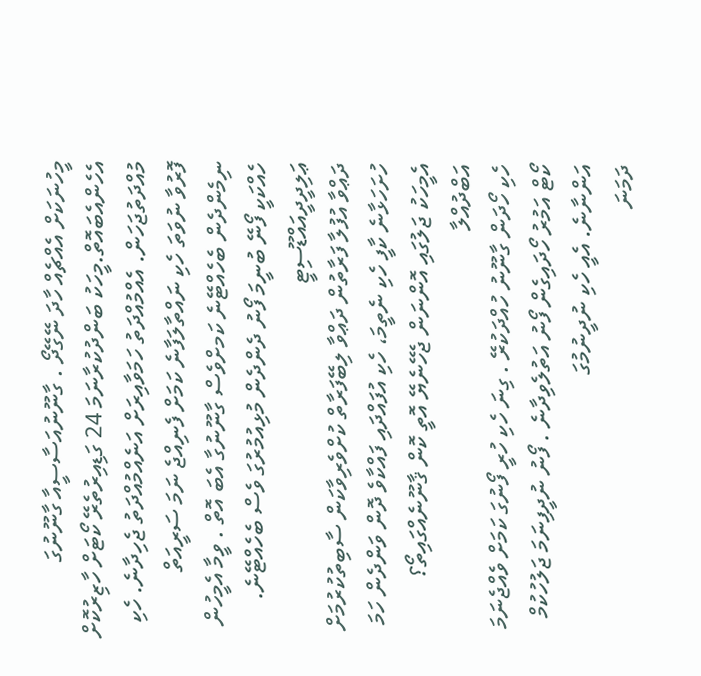މީހުނަކަށް އެއްޗެއް ހާދަ ނޭގޭދޯ . ގާނޫނުއަސާސީއާ ގާނޫނުގަ އެހެންއެބައޮތް.މީހަކު ބަންދުކުރާނަމަ 24 ގަޑިއިރުތެރޭ ކޯޓަށް ހާޒިރުކޮށް މުއްދަތުޖަހަން. އެއްމުއްދަތު ހަމަވާއިރަށް އަނެއްމުއްދަތު ޖެހިދާނެ. ހެކި ފޮރުވާ ނުވަތަ ހެކި ނައްތާލަފާނެ ކަމަށް ފެނިއްޖެ ނަމަ ސަރީއަތް ނިމެންދެން ބެހެއްޓޭނެ ކަމށްވެސް ގާނޫނުގާ އެބަ އޮތް . ވީމާ އެމީހުން ހެއްކަކީ ފޯނޭ ބުނީމަ ފޯނު ދެންދެން މުޅިއުމުރުގަ ވެސް ބެހެއްޓޭނެ.
ޢަލިދީދީއައްޑޫސިޓީ
ދަޢްވާ އުފުލާ ފަރާތުން ދަޢްވާ ލިބޭފަރާތް ކުށްވެރިވާކަން ސާބިތުކުރުމަށް ހުށަހަޅާނެ ކާފީ ހެކި ނެތީމަ، ހެކި އުފައްދައި ފައްކާވެ ދޮން ވަންދެން ހަމަ އެމީހަކު ޖަލުގައި އޮންނަން ޖެހޭނެޔޭ އޮތީ ކޮން ޤާނޫނެއްގައިތޯ؟
އަބްދުއްލާ
ހެކި ހޯދަން ގާނޫނު ހުއްދަކުރޭ . ގިނަ ހެކި ހުރީ ފޯނުގަ ކަމަށް ވެއްޖެނަމަ ކޯޓް އަމުރު ހޯދައިގެން ފޯނު އަތުލެވިދާނެ . ފޯނު ނުދީފިނަމަ ޖަލުހުކުމް އަންނާނެ. އެއީ ހެކި ނުދީނުމުގަ
ދަމަނަ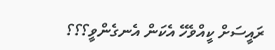ރައީސަށް ކީއްވެހޭ އެކަން އެނގެންވީ؟؟؟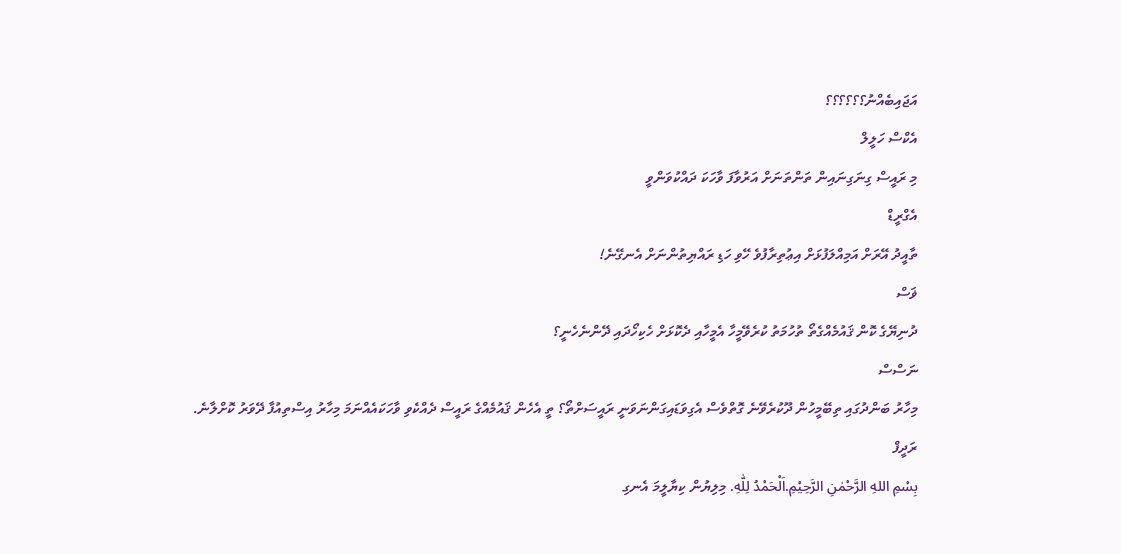އަޖައިބެއްނު؟؟؟؟؟؟
އެކްސް ހަލީލް
މި ރައީސް ގިނަގިނައިން ތަންތަނަށް އަރުވާފަ ވާހަކަ ދައްކުވަންވީ
އެގްރީޑް
ތާއީދު އޭރަށް އަމިއްލަފުޅަށް އިޢުތިރާފުވެ ހޭވި ހަޑި ރައްޔިތުންނަށް އެނގޭނެ!
ޥަސް
ދުނިޔޭގެ ކޮން ޤައުމެއްގެތޯ ތުހުމަތު ކުރެވޭމީހާ އެމީހާއި ދެކޮޅަށް ހެކިހޯދައި ދޭންނެހެނީ؟
ނަސްސް
މިހާރު ބަންދުގައި ތިބޭމީހުން ދޫކުރެވޭނެ ގޮތްވެސް އެގިވަޑައިގަންނަވަނީ ރައީސަށްތޯ؟ ތީ އެހެން ޤައުމެއްގެ ރައީސް ދެއްކެވި ވާހަކައެއްނަމަ މިހާރު އިސްތިއުފާ ދޭވަރު ކޮށްލާނެ.
ރަދީފް
بِسْمِ اللهِ الرَّحْمٰنِ الرَّحِيْمِ.اَلْحَمْدُ لِلّٰهِ. މިލިޔުން ކިޔާލީމަ އެނގި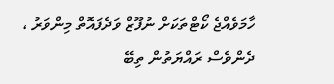ހާމަވެއްޖެ ކޯޓްތަކަށް ނުފޫޒް ވަދެފައޮތް މިންވަރު ، ދެންވެސް ރައްޔަތުން ތިބޭ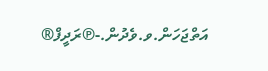އަތްޖަހަން.ވ.ވެދުން.-℗ރަދީފް®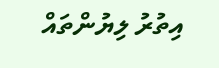އިތުރު ލިޔުންތައް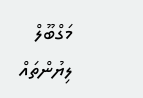މަގްބޫލް ލިޔުންތައް